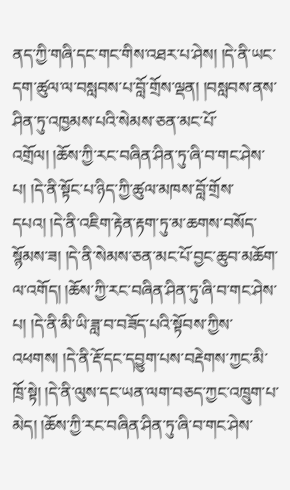ནད་ཀྱི་གཞི་དང་གང་གིས་འཐར་པ་ཤེས། །དེ་ནི་ཡང་དག་ཚུལ་ལ་བསླབས་པ་བློ་གྲོས་ལྡན། །བསླབས་ནས་ཤིན་ཏུ་འཁྱམས་པའི་སེམས་ཅན་མང་པོ་འགྲོལ། །ཆོས་ཀྱི་རང་བཞིན་ཤིན་ཏུ་ཞི་བ་གང་ཤེས་པ། །དེ་ནི་སྟོང་པ་ཉིད་ཀྱི་ཚུལ་མཁས་བློ་གྲོས་དཔའ། །དེ་ནི་འཇིག་རྟེན་རྟག་ཏུ་མ་ཆགས་བསོད་སྙོམས་ཟ། །དེ་ནི་སེམས་ཅན་མང་པོ་བྱང་ཆུབ་མཆོག་ལ་འགོད། །ཆོས་ཀྱི་རང་བཞིན་ཤིན་ཏུ་ཞི་བ་གང་ཤེས་པ། །དེ་ནི་མི་ཡི་ཟླ་བ་བཟོད་པའི་སྟོབས་ཀྱིས་འཕགས། །དེ་ནི་རྡོ་དང་དབྱུག་པས་བརྡེགས་ཀྱང་མི་ཁྲོ་སྟེ། །དེ་ནི་ལུས་དང་ཡན་ལག་བཅད་ཀྱང་འཁྲུག་པ་མེད། །ཆོས་ཀྱི་རང་བཞིན་ཤིན་ཏུ་ཞི་བ་གང་ཤེས་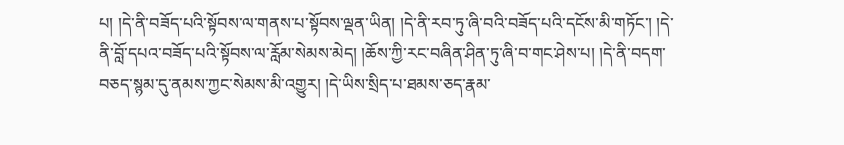པ། །དེ་ནི་བཟོད་པའི་སྟོབས་ལ་གནས་པ་སྟོབས་ལྡན་ཡིན། །དེ་ནི་རབ་ཏུ་ཞི་བའི་བཟོད་པའི་དངོས་མི་གཏོང་། །དེ་ནི་བློ་དཔའ་བཟོད་པའི་སྟོབས་ལ་རློམ་སེམས་མེད། །ཆོས་ཀྱི་རང་བཞིན་ཤིན་ཏུ་ཞི་བ་གང་ཤེས་པ། །དེ་ནི་བདག་བཅད་སྙམ་དུ་ནམས་ཀྱང་སེམས་མི་འགྱུར། །དེ་ཡིས་སྲིད་པ་ཐམས་ཅད་རྣམ་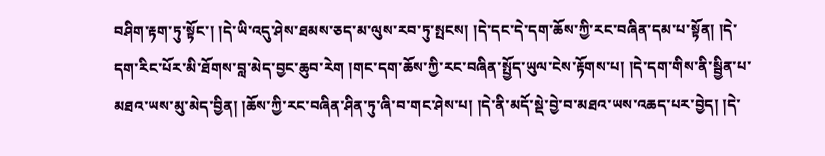བཤིག་རྟག་ཏུ་སྟོང་། །དེ་ཡི་འདུ་ཤེས་ཐམས་ཅད་མ་ལུས་རབ་ཏུ་སྤངས། །དེ་དང་དེ་དག་ཆོས་ཀྱི་རང་བཞིན་དམ་པ་སྟོན། །དེ་དག་རིང་པོར་མི་ཐོགས་བླ་མེད་བྱང་ཆུབ་རེག །གང་དག་ཆོས་ཀྱི་རང་བཞིན་སྤྱོད་ཡུལ་ངེས་རྟོགས་པ། །དེ་དག་གིས་ནི་སྦྱིན་པ་མཐའ་ཡས་མུ་མེད་བྱིན། །ཆོས་ཀྱི་རང་བཞིན་ཤིན་ཏུ་ཞི་བ་གང་ཤེས་པ། །དེ་ནི་མདོ་སྡེ་བྱེ་བ་མཐའ་ཡས་འཆད་པར་བྱེད། །དེ་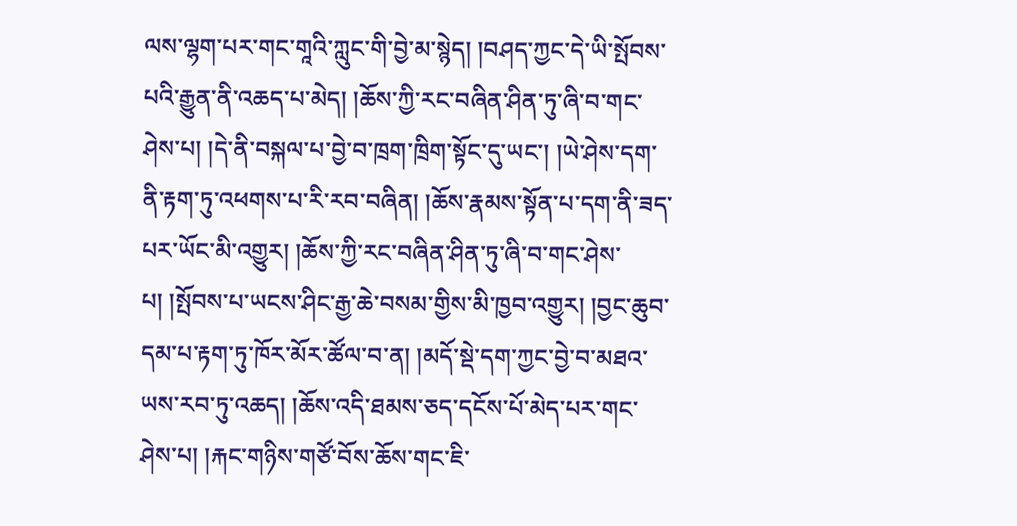ལས་ལྷག་པར་གང་གཱའི་ཀླུང་གི་བྱེ་མ་སྙེད། །བཤད་ཀྱང་དེ་ཡི་སྤོབས་པའི་རྒྱུན་ནི་འཆད་པ་མེད། །ཆོས་ཀྱི་རང་བཞིན་ཤིན་ཏུ་ཞི་བ་གང་ཤེས་པ། །དེ་ནི་བསྐལ་པ་བྱེ་བ་ཁྲག་ཁྲིག་སྟོང་དུ་ཡང་། །ཡེ་ཤེས་དག་ནི་རྟག་ཏུ་འཕགས་པ་རི་རབ་བཞིན། །ཆོས་རྣམས་སྟོན་པ་དག་ནི་ཟད་པར་ཡོང་མི་འགྱུར། །ཆོས་ཀྱི་རང་བཞིན་ཤིན་ཏུ་ཞི་བ་གང་ཤེས་པ། །སྤོབས་པ་ཡངས་ཤིང་རྒྱ་ཆེ་བསམ་གྱིས་མི་ཁྱབ་འགྱུར། །བྱང་ཆུབ་དམ་པ་རྟག་ཏུ་ཁོར་མོར་ཚོལ་བ་ན། །མདོ་སྡེ་དག་ཀྱང་བྱེ་བ་མཐའ་ཡས་རབ་ཏུ་འཆད། །ཆོས་འདི་ཐམས་ཅད་དངོས་པོ་མེད་པར་གང་ཤེས་པ། །རྐང་གཉིས་གཙོ་བོས་ཆོས་གང་ཇི་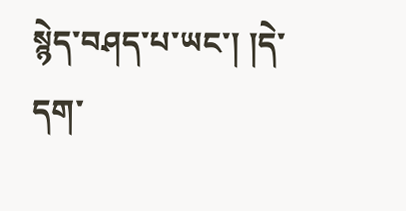སྙེད་བཤད་པ་ཡང་། །དེ་དག་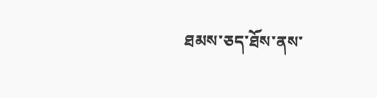ཐམས་ཅད་ཐོས་ནས་